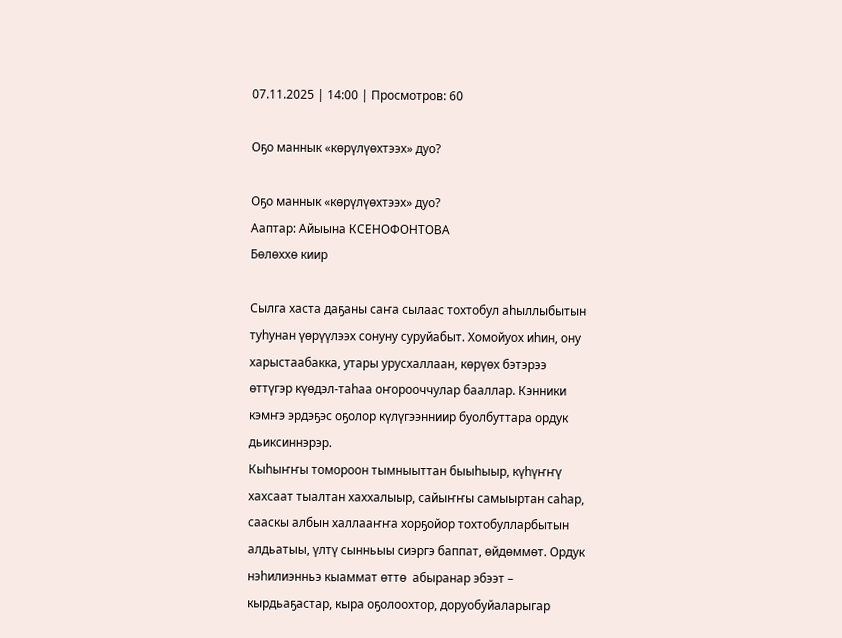07.11.2025 | 14:00 | Просмотров: 60

Оҕо маннык «көрүлүөхтээх» дуо?

Оҕо маннык «көрүлүөхтээх» дуо?
Ааптар: Айыына КСЕНОФОНТОВА
Бөлөххө киир

Сылга хаста даҕаны саҥа сылаас тохтобул аһыллыбытын туһунан үөрүүлээх сонуну суруйабыт. Хомойуох иһин, ону харыстаабакка, утары урусхаллаан, көрүөх бэтэрээ өттүгэр күөдэл-таһаа оҥорооччулар бааллар. Кэнники кэмҥэ эрдэҕэс оҕолор күлүгээнниир буолбуттара ордук дьиксиннэрэр.
Кыһыҥҥы томороон тымныыттан быыһыыр, күһүҥҥү хахсаат тыалтан хаххалыыр, сайыҥҥы самыыртан саһар, сааскы албын халлааҥҥа хорҕойор тохтобулларбытын алдьатыы, үлтү сынньыы сиэргэ баппат, өйдөммөт. Ордук нэһилиэнньэ кыаммат өттө  абыранар эбээт – кырдьаҕастар, кыра оҕолоохтор, доруобуйаларыгар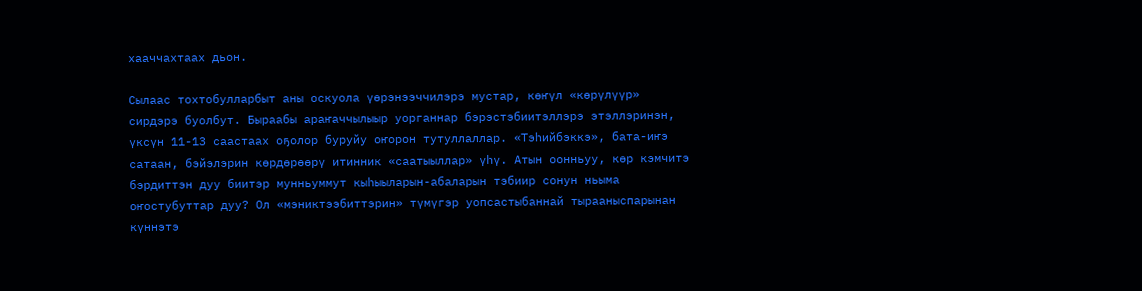хааччахтаах дьон.

Сылаас тохтобулларбыт аны оскуола үөрэнээччилэрэ мустар, көҥүл «көрүлүүр» сирдэрэ буолбут. Быраабы араҥаччылыыр уорганнар бэрэстэбиитэллэрэ этэллэринэн, үксүн 11-13 саастаах оҕолор буруйу оҥорон тутуллаллар. «Тэһийбэккэ», бата-иҥэ сатаан, бэйэлэрин көрдөрөөрү итинник «саатыыллар» үһү. Атын оонньуу, көр кэмчитэ бэрдиттэн дуу биитэр мунньуммут кыһыыларын-абаларын тэбиир сонун ньыма оҥостубуттар дуу? Ол «мэниктээбиттэрин» түмүгэр уопсастыбаннай тырааныспарынан күннэтэ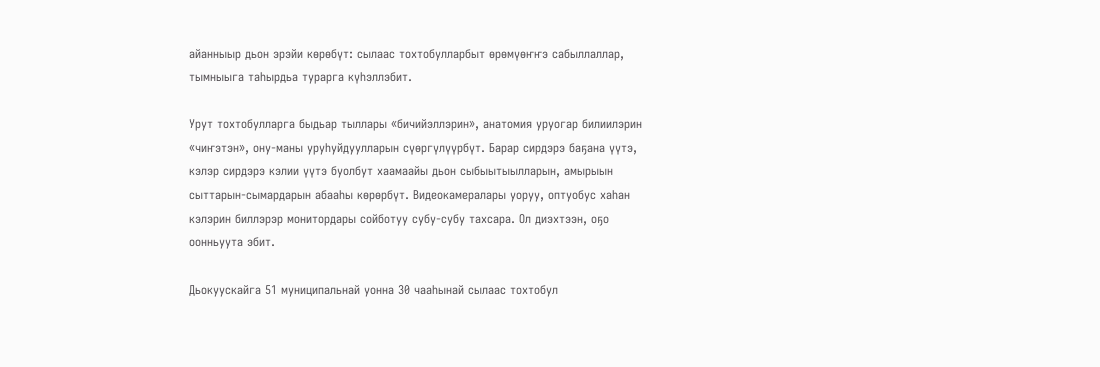айанныыр дьон эрэйи көрөбүт: сылаас тохтобулларбыт өрөмүөҥҥэ сабыллаллар, тымныыга таһырдьа турарга күһэллэбит.

Урут тохтобулларга быдьар тыллары «бичийэллэрин», анатомия уруогар билиилэрин «чиҥэтэн», ону-маны уруһуйдуулларын сүөргүлүүрбүт. Барар сирдэрэ баҕана үүтэ, кэлэр сирдэрэ кэлии үүтэ буолбут хаамаайы дьон сыбыытыылларын, амырыын сыттарын-сымардарын абааһы көрөрбүт. Видеокамералары уоруу, оптуобус хаһан кэлэрин биллэрэр монитордары сойботуу субу-субу тахсара. Ол диэхтээн, оҕо оонньуута эбит.

Дьокуускайга 51 муниципальнай уонна 30 чааһынай сылаас тохтобул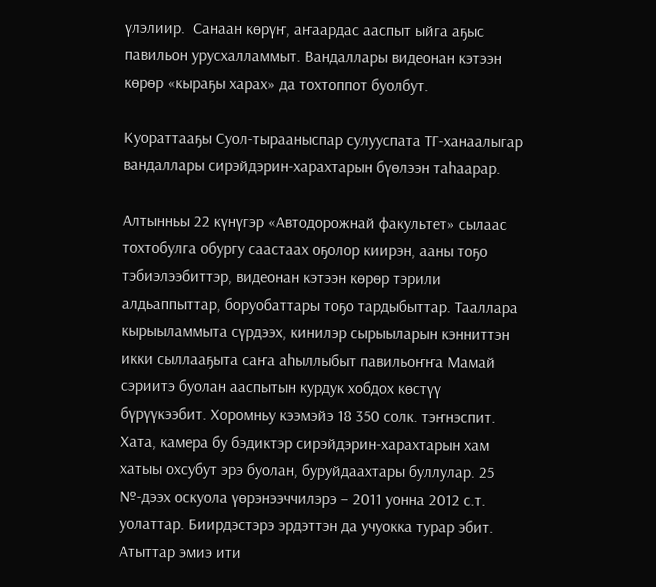үлэлиир.  Санаан көрүҥ, аҥаардас ааспыт ыйга аҕыс павильон урусхалламмыт. Вандаллары видеонан кэтээн көрөр «кыраҕы харах» да тохтоппот буолбут.

Куораттааҕы Суол-тырааныспар сулууспата ТГ-ханаалыгар вандаллары сирэйдэрин-харахтарын бүөлээн таһаарар.

Алтынньы 22 күнүгэр «Автодорожнай факультет» сылаас тохтобулга обургу саастаах оҕолор киирэн, ааны тоҕо тэбиэлээбиттэр, видеонан кэтээн көрөр тэрили алдьаппыттар, боруобаттары тоҕо тардыбыттар. Тааллара кырыыламмыта сүрдээх, кинилэр сырыыларын кэнниттэн икки сыллааҕыта саҥа аһыллыбыт павильоҥҥа Мамай сэриитэ буолан ааспытын курдук хобдох көстүү бүрүүкээбит. Хоромньу кээмэйэ 18 350 солк. тэҥнэспит. Хата, камера бу бэдиктэр сирэйдэрин-харахтарын хам хатыы охсубут эрэ буолан, буруйдаахтары буллулар. 25 №-дээх оскуола үөрэнээччилэрэ – 2011 уонна 2012 с.т. уолаттар. Биирдэстэрэ эрдэттэн да учуокка турар эбит. Атыттар эмиэ ити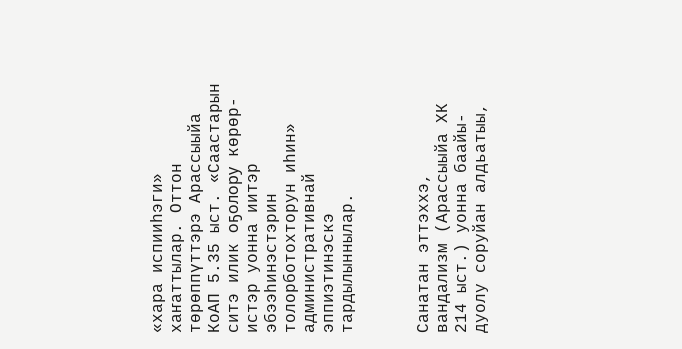«хара испииһэги» хаҥаттылар. Оттон төрөппүттэрэ Арассыыйа КоАП 5.35 ыст. «Саастарын ситэ илик оҕолору көрөр-истэр уонна иитэр эбээһинэстэрин толорботохторун иһин» административнай эппиэтинэскэ тардылыннылар.



Санатан эттэххэ, вандализм (Арассыыйа ХК 214 ыст.) уонна баайы-дуолу соруйан алдьатыы,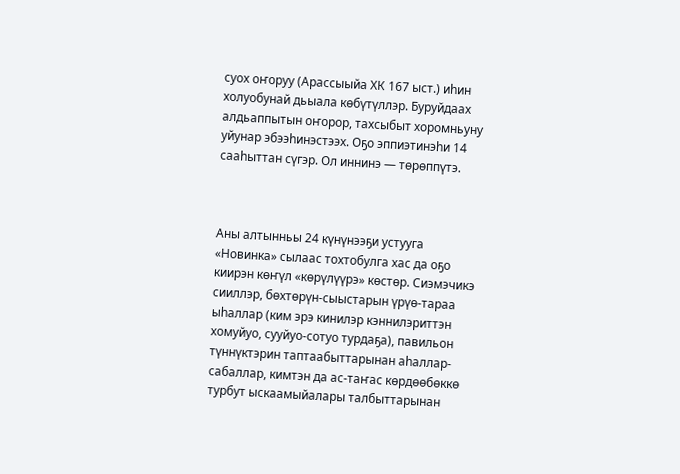суох оҥоруу (Арассыыйа ХК 167 ыст.) иһин холуобунай дьыала көбүтүллэр. Буруйдаах алдьаппытын оҥорор, тахсыбыт хоромньуну уйунар эбээһинэстээх. Оҕо эппиэтинэһи 14 сааһыттан сүгэр. Ол иннинэ — төрөппүтэ.



Аны алтынньы 24 күнүнээҕи устууга «Новинка» сылаас тохтобулга хас да оҕо киирэн көҥүл «көрүлүүрэ» көстөр. Сиэмэчикэ сииллэр, бөхтөрүн-сыыстарын үрүө-тараа ыһаллар (ким эрэ кинилэр кэннилэриттэн хомуйуо, сууйуо-сотуо турдаҕа), павильон түннүктэрин таптаабыттарынан аһаллар-сабаллар, кимтэн да ас-таҥас көрдөөбөккө турбут ыскаамыйалары талбыттарынан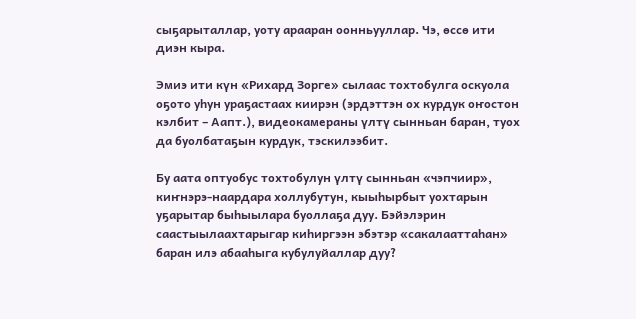сыҕарыталлар, уоту арааран оонньууллар. Чэ, өссө ити диэн кыра.

Эмиэ ити күн «Рихард Зорге» сылаас тохтобулга оскуола оҕото уһун ураҕастаах киирэн (эрдэттэн ох курдук оҥостон кэлбит – Аапт.), видеокамераны үлтү сынньан баран, туох да буолбатаҕын курдук, тэскилээбит.

Бу аата оптуобус тохтобулун үлтү сынньан «чэпчиир», киҥнэрэ-наардара холлубутун, кыыһырбыт уохтарын уҕарытар быһыылара буоллаҕа дуу. Бэйэлэрин саастыылаахтарыгар киһиргээн эбэтэр «сакалааттаһан» баран илэ абааһыга кубулуйаллар дуу?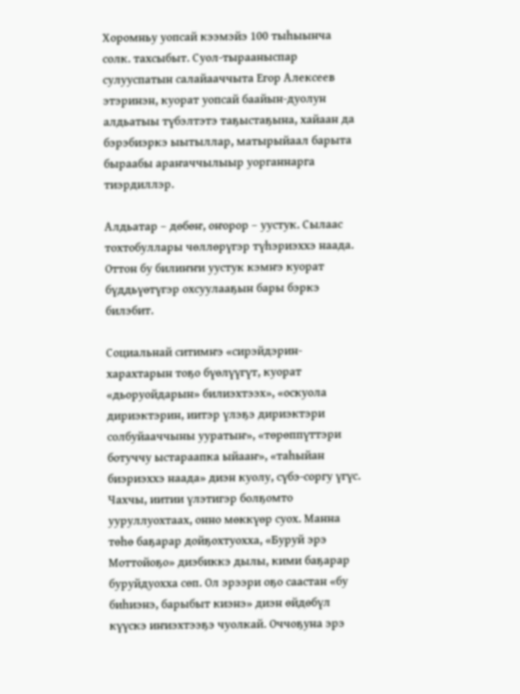Хоромньу уопсай кээмэйэ 100 тыһыынча солк. тахсыбыт. Суол-тырааныспар сулууспатын салайааччыта Егор Алексеев этэринэн, куорат уопсай баайын-дуолун алдьатыы түбэлтэтэ таҕыстаҕына, хайаан да бэрэбиэркэ ыытыллар, матырыйаал барыта быраабы араҥаччылыыр уорганнарга тиэрдиллэр.

Алдьатар – дөбөҥ, оҥорор – уустук. Сылаас тохтобуллары чөллөрүгэр түһэриэххэ наада. Оттон бу билиҥҥи уустук кэмҥэ куорат бүддьүөтүгэр охсуулааҕын бары бэркэ билэбит.

Социальнай ситимҥэ «сирэйдэрин-харахтарын тоҕо бүөлүүгүт, куорат «дьоруойдарын» билиэхтээх», «оскуола дириэктэрин, иитэр үлэҕэ дириэктэри солбуйааччыны ууратыҥ», «төрөппүттэри ботуччу ыстараапка ыйааҥ», «таһыйан биэриэххэ наада» диэн куолу, сүбэ-соргу үгүс. Чахчы, иитии үлэтигэр болҕомто ууруллуохтаах, онно мөккүөр суох. Манна төһө баҕарар дойҕохтуохха, «Буруй эрэ Моттойоҕо» диэбиккэ дылы, кими баҕарар буруйдуохха сөп. Ол эрээри оҕо саастан «бу биһиэнэ, барыбыт киэнэ» диэн өйдөбүл күүскэ иҥиэхтээҕэ чуолкай. Оччоҕуна эрэ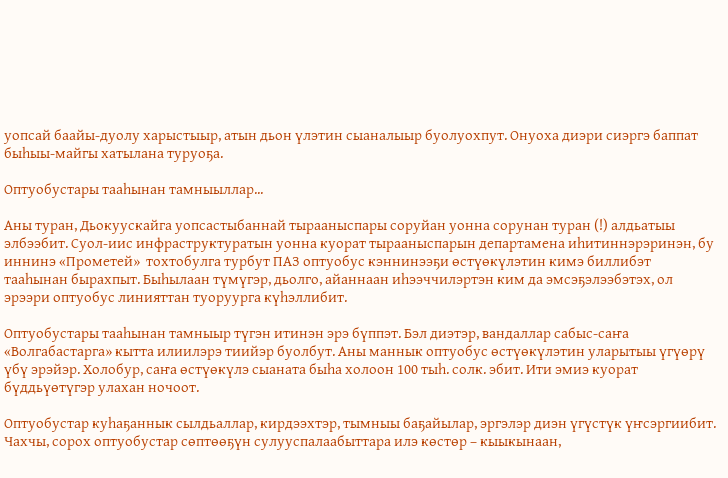уопсай баайы-дуолу харыстыыр, атын дьон үлэтин сыаналыыр буолуохпут. Онуоха диэри сиэргэ баппат быһыы-майгы хатылана туруоҕа.

Оптуобустары тааһынан тамныыллар...

Аны туран, Дьокуускайга уопсастыбаннай тырааныспары соруйан уонна сорунан туран (!) алдьатыы элбээбит. Суол-иис инфраструктуратын уонна куорат тырааныспарын департамена иһитиннэрэринэн, бу иннинэ «Прометей»  тохтобулга турбут ПАЗ оптуобус кэннинээҕи өстүөкүлэтин кимэ биллибэт тааһынан бырахпыт. Быһылаан түмүгэр, дьолго, айаннаан иһээччилэртэн ким да эмсэҕэлээбэтэх, ол эрээри оптуобус линияттан туоруурга күһэллибит.

Оптуобустары тааһынан тамныыр түгэн итинэн эрэ бүппэт. Бэл диэтэр, вандаллар сабыс-саҥа «Волгабастарга» кытта илиилэрэ тиийэр буолбут. Аны маннык оптуобус өстүөкүлэтин уларытыы үгүөрү үбү эрэйэр. Холобур, саҥа өстүөкүлэ сыаната быһа холоон 100 тыһ. солк. эбит. Ити эмиэ куорат бүддьүөтүгэр улахан ночоот.

Оптуобустар куһаҕаннык сылдьаллар, кирдээхтэр, тымныы баҕайылар, эргэлэр диэн үгүстүк үҥсэргиибит. Чахчы, сорох оптуобустар сөптөөҕүн сулууспалаабыттара илэ көстөр – кыыкынаан,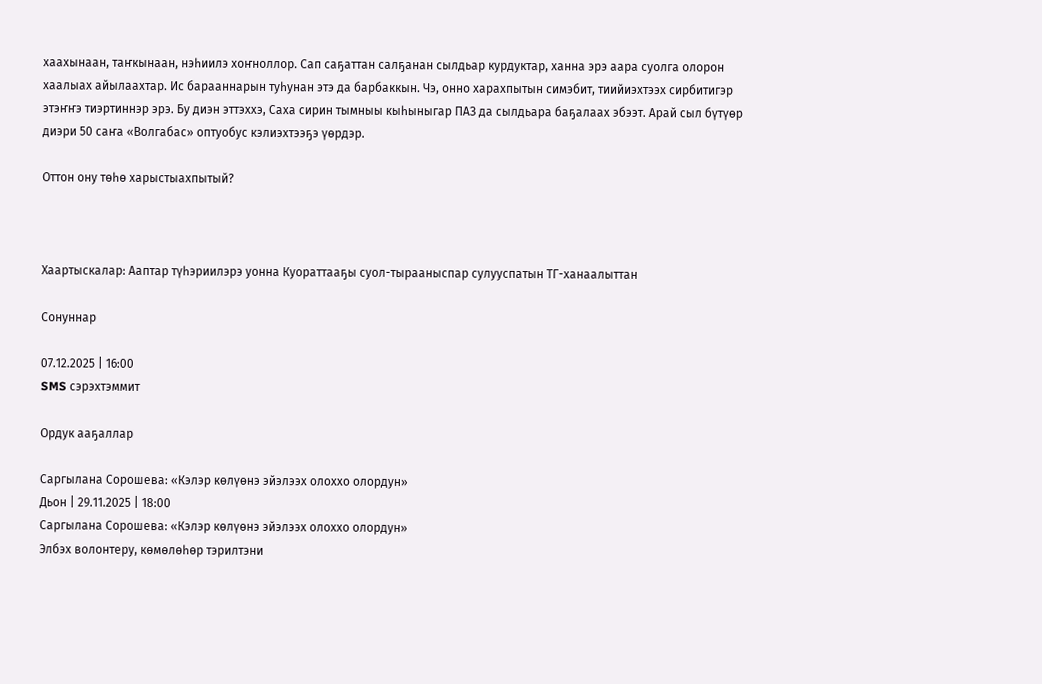хаахынаан, таҥкынаан, нэһиилэ хоҥноллор. Сап саҕаттан салҕанан сылдьар курдуктар, ханна эрэ аара суолга олорон хаалыах айылаахтар. Ис барааннарын туһунан этэ да барбаккын. Чэ, онно харахпытын симэбит, тиийиэхтээх сирбитигэр этэҥҥэ тиэртиннэр эрэ. Бу диэн эттэххэ, Саха сирин тымныы кыһыныгар ПАЗ да сылдьара баҕалаах эбээт. Арай сыл бүтүөр диэри 50 саҥа «Волгабас» оптуобус кэлиэхтээҕэ үөрдэр.

Оттон ону төһө харыстыахпытый?



Хаартыскалар: Ааптар түһэриилэрэ уонна Куораттааҕы суол-тырааныспар сулууспатын ТГ-ханаалыттан

Сонуннар

07.12.2025 | 16:00
SMS сэрэхтэммит

Ордук ааҕаллар

Саргылана Сорошева: «Кэлэр көлүөнэ эйэлээх олоххо олордун»
Дьон | 29.11.2025 | 18:00
Саргылана Сорошева: «Кэлэр көлүөнэ эйэлээх олоххо олордун»
Элбэх волонтеру, көмөлөһөр тэрилтэни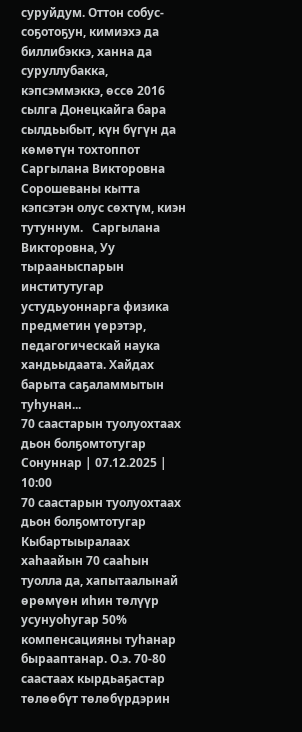суруйдум. Оттон собус-соҕотоҕун, кимиэхэ да биллибэккэ, ханна да суруллубакка,  кэпсэммэккэ, өссө 2016 сылга Донецкайга бара сылдьыбыт, күн бүгүн да көмөтүн тохтоппот Саргылана Викторовна Сорошеваны кытта кэпсэтэн олус сөхтүм, киэн тутуннум.   Саргылана Викторовна, Уу тырааныспарын институтугар устудьуоннарга физика предметин үөрэтэр, педагогическай наука хандьыдаата. Хайдах барыта саҕаламмытын туһунан...
70 саастарын туолуохтаах дьон болҕомтотугар
Сонуннар | 07.12.2025 | 10:00
70 саастарын туолуохтаах дьон болҕомтотугар
Кыбартыыралаах хаһаайын 70 сааһын туолла да, хапытаалынай өрөмүөн иһин төлүүр усунуоһугар 50% компенсацияны туһанар бырааптанар. О.э. 70-80 саастаах кырдьаҕастар төлөөбүт төлөбүрдэрин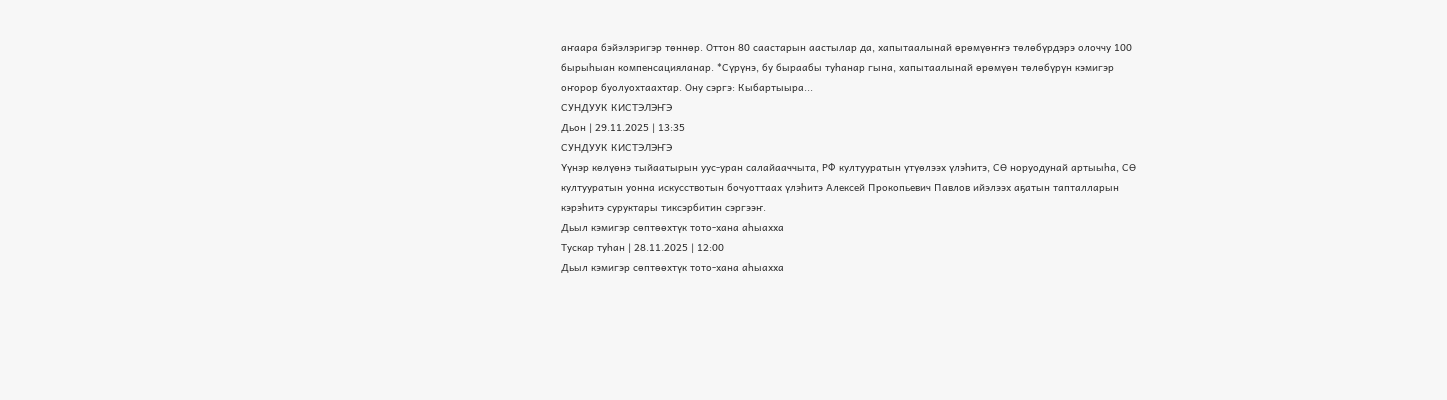аҥаара бэйэлэригэр төннөр. Оттон 80 саастарын аастылар да, хапытаалынай өрөмүөҥҥэ төлөбүрдэрэ олоччу 100 бырыһыан компенсацияланар. *Сүрүнэ, бу быраабы туһанар гына, хапытаалынай өрөмүөн төлөбүрүн кэмигэр оҥорор буолуохтаахтар. Ону сэргэ: Кыбартыыра...
СУНДУУК КИСТЭЛЭҤЭ
Дьон | 29.11.2025 | 13:35
СУНДУУК КИСТЭЛЭҤЭ
Үүнэр көлүөнэ тыйаатырын уус-уран салайааччыта, РФ култууратын үтүөлээх үлэһитэ, СӨ норуодунай артыыһа, СӨ култууратын уонна искусствотын бочуоттаах үлэһитэ Алексей Прокопьевич Павлов ийэлээх аҕатын тапталларын кэрэһитэ суруктары тиксэрбитин сэргээҥ.
Дьыл кэмигэр сөптөөхтүк тото-хана аһыахха
Тускар туһан | 28.11.2025 | 12:00
Дьыл кэмигэр сөптөөхтүк тото-хана аһыахха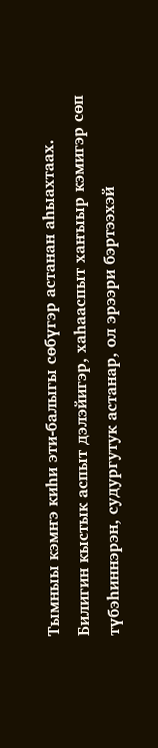Тымныы кэмҥэ киһи эти-балыгы сөбүгэр астанан аһыахтаах. Билигин кыстык аспыт дэлэйигэр, хаһааспыт хаҥыыр кэмигэр сөп түбэһиннэрэн, судургутук астанар, ол эрээри бэртээхэй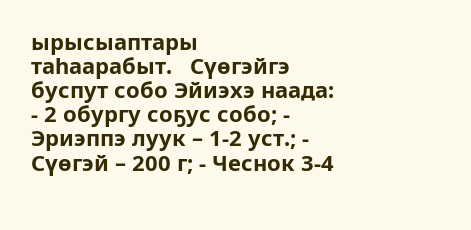ырысыаптары таһаарабыт.   Сүөгэйгэ буспут собо Эйиэхэ наада: - 2 обургу соҕус собо; - Эриэппэ луук – 1-2 уст.; - Сүөгэй – 200 г; - Чеснок 3-4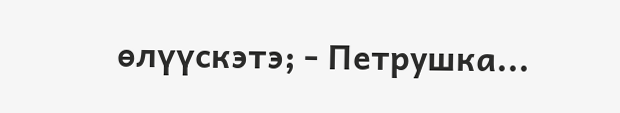өлүүскэтэ; - Петрушка...